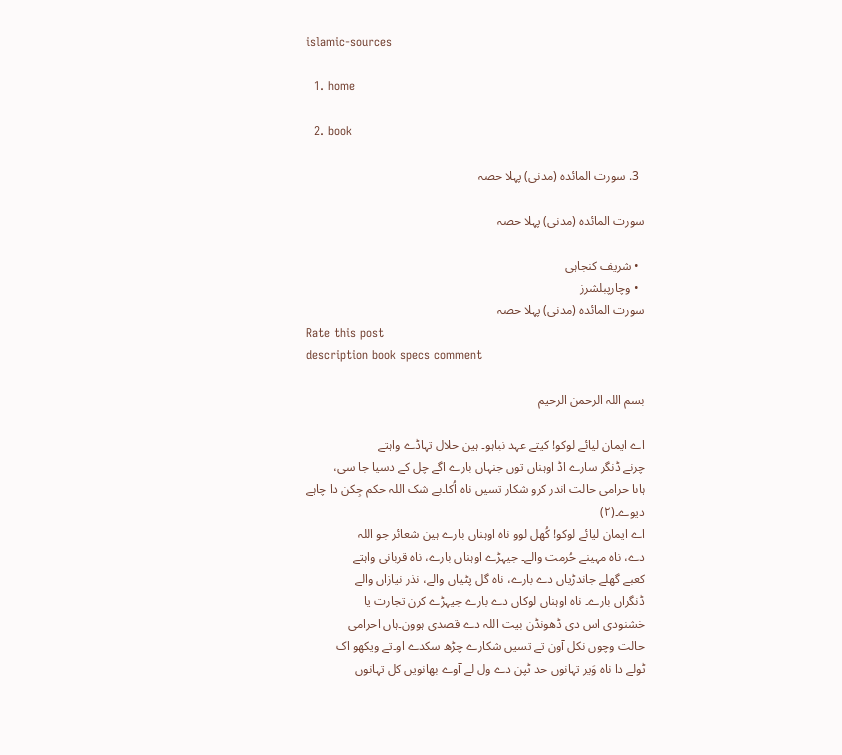islamic-sources

  1. home

  2. book

  3. سورت المائدہ (مدنی) پہلا حصہ

سورت المائدہ (مدنی) پہلا حصہ

  • شریف کنجاہی
  • وچارپبلشرز
سورت المائدہ (مدنی) پہلا حصہ
Rate this post
description book specs comment

بسم اللہ الرحمن الرحیم

اے ایمان لیائے لوکو! کیتے عہد نباہو۔ ہین حلال تہاڈے واہتے
چرنے ڈنگر سارے اڈ اوہناں توں جنہاں بارے اگے چل کے دسیا جا سی،
ہاںا حرامی حالت اندر کرو شکار تسیں ناہ اُکا۔بے شک اللہ حکم جِکن دا چاہے
دیوے۔(٢)
اے ایمان لیائے لوکو! کُھل لوو ناہ اوہناں بارے ہین شعائر جو اللہ
دے، ناہ مہینے حُرمت والے۔ جیہڑے اوہناں بارے، ناہ قربانی واہتے
کعبے گھلے جاندڑیاں دے بارے، ناہ گل پٹیاں والے، نذر نیازاں والے
ڈنگراں بارے۔ ناہ اوہناں لوکاں دے بارے جیہڑے کرن تجارت یا
خشنودی اس دی ڈھونڈن بیت اللہ دے قصدی ہوون۔ہاں احرامی
حالت وچوں نکل آون تے تسیں شکارے چڑھ سکدے او۔تے ویکھو اک
ٹولے دا ناہ وَیر تہانوں حد ٹپن دے ول لے آوے بھانویں کل تہانوں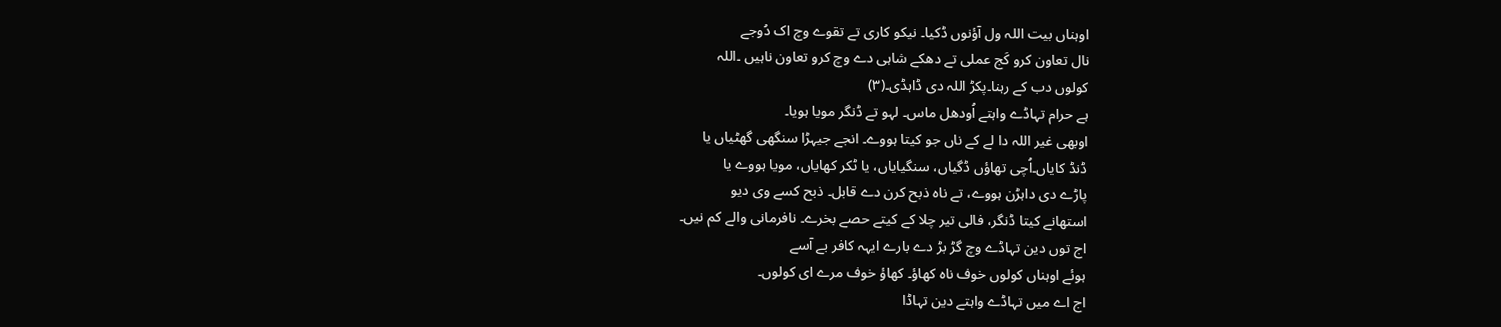اوہناں بیت اللہ ول آؤنوں ڈکیا۔ نیکو کاری تے تقوے وچ اک دُوجے
نال تعاون کرو کَج عملی تے دھکے شاہی دے وچ کرو تعاون ناہیں ۔اللہ
کولوں دب کے رہنا۔پکڑ اللہ دی ڈاہڈی۔(٣)
ہے حرام تہاڈے واہتے اُودھل ماس۔ لہو تے ڈنگر مویا ہویا۔
اوبھی غیر اللہ دا لے کے ناں جو کیتا ہووے۔ انجے جیہڑا سنگھی گھٹیاں یا
ڈنڈ کایاں۔اُچی تھاؤں ڈگیاں، سنگیایاں، یا ٹکر کھایاں، مویا ہووے یا
پاڑے دی داہڑن ہووے، تے ناہ ذبح کرن دے قابل۔ ذبح کسے وی دیو
استھانے کیتا ڈنگر، فالی تیر چلا کے کیتے حصے بخرے۔ نافرمانی والے کم نیں۔
اج توں دین تہاڈے وچ گڑ بڑ دے بارے ایہہ کافر بے آسے
ہوئے اوہناں کولوں خوف ناہ کھاؤ۔ کھاؤ خوف مرے ای کولوں۔
اج اے میں تہاڈے واہتے دین تہاڈا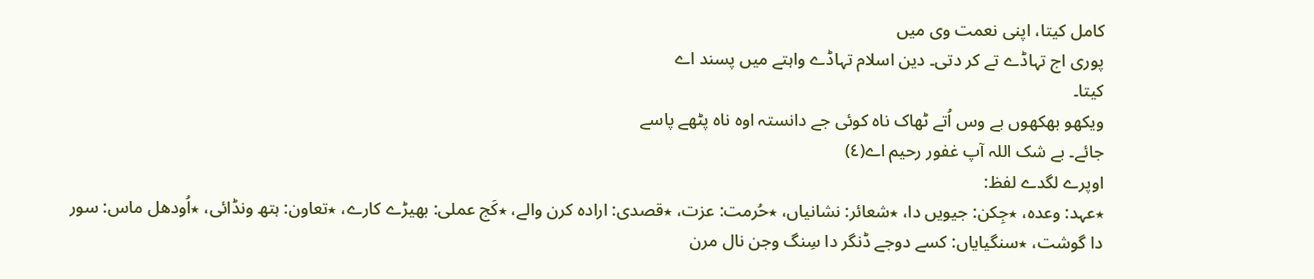کامل کیتا، اپنی نعمت وی میں
پوری اج تہاڈے تے کر دتی۔ دین اسلام تہاڈے واہتے میں پسند اے
کیتا۔
ویکھو بھکھوں بے وس اُتے ٹھاک ناہ کوئی جے دانستہ اوہ ناہ پٹھے پاسے
جائے۔ بے شک اللہ آپ غفور رحیم اے(٤)
اوپرے لگدے لفظ:
٭عہد: وعدہ، ٭جِکن: جیویں دا، ٭شعائر: نشانیاں، ٭حُرمت: عزت، ٭قصدی: ارادہ کرن والے، ٭کَج عملی: بھیڑے کارے، ٭تعاون: ہتھ ونڈائی، ٭اُودھل ماس: سور دا گوشت، ٭سنگیایاں: کسے دوجے ڈنگر دا سِنگ وجن نال مرن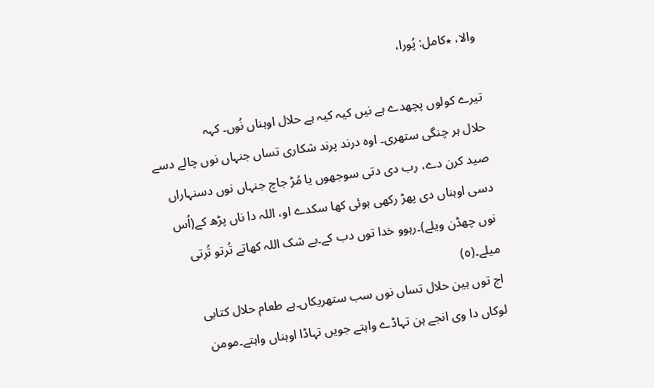والا، ٭کامل: پُورا،

تیرے کولوں پچھدے ہے نیں کیہ کیہ ہے حلال اوہناں نُوں۔ کہہ
حلال ہر چنگی ستھری۔ اوہ درند پرند شکاری تساں جنہاں نوں چالے دسے
صید کرن دے، رب دی دتی سوجھوں یا مُڑ جاچ جنہاں نوں دسنہاراں
دسی اوہناں دی پھڑ رکھی ہوئی کھا سکدے او، اللہ دا ناں پڑھ کے(اُس
نوں چھڈن ویلے)۔رہوو خدا توں دب کے۔بے شک اللہ کھاتے تُرتو تُرتی
میلے۔(٥)
اج توں ہین حلال تساں نوں سب ستھریکاں۔ہے طعام حلال کتابی
لوکاں دا وی انجے ہن تہاڈے واہتے جویں تہاڈا اوہناں واہتے۔مومن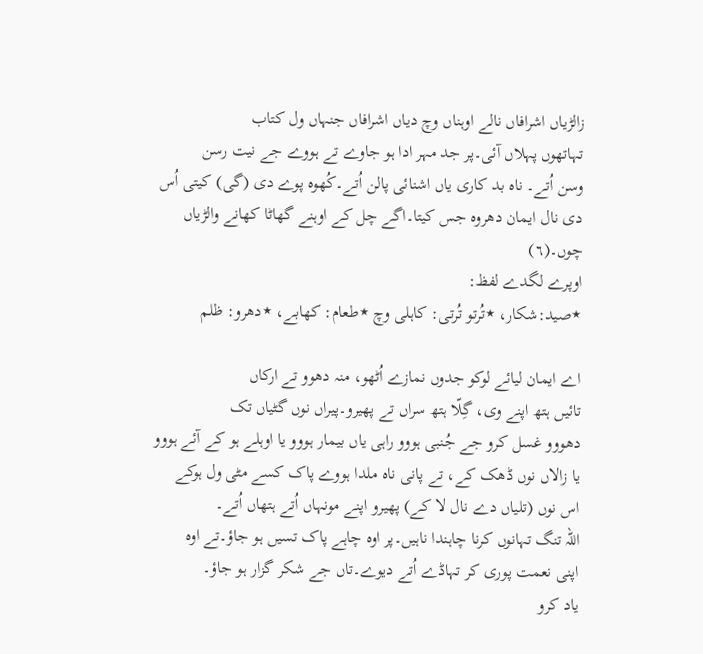زالڑیاں اشرافاں نالے اوہناں وچ دیاں اشرافاں جنہاں ول کتاب
تہاتھوں پہلاں آئی۔پر جد مہر ادا ہو جاوے تے ہووے جے نیت رسن
وسن اُتے۔ ناہ بد کاری یاں اشنائی پالن اُتے۔کُھوہ پوے دی (گی) کیتی اُس
دی نال ایمان دھروہ جس کیتا۔اگے چل کے اوہنے گھاٹا کھانے والڑیاں
چوں۔(٦)
اوپرے لگدے لفظ:
٭صید:شکار، ٭تُرتو تُرتی: کاہلی وچ ٭طعام: کھابے، ٭دھرو: ظلم

اے ایمان لیائے لوکو جدوں نمازے اُٹھو، منہ دھوو تے ارکاں
تائیں ہتھ اپنے وی، گِلّا ہتھ سراں تے پھیرو۔پیراں نوں گٹیاں تک
دھووو غسل کرو جے جُنبی ہووو راہی یاں بیمار ہووو یا اوہلے ہو کے آئے ہووو
یا زالاں نوں ڈھک کے، تے پانی ناہ ملدا ہووے پاک کسے مٹی ول ہوکے
اس نوں (تلیاں دے نال لا کے) پھیرو اپنے مونہاں اُتے ہتھاں اُتے۔
اللہ تنگ تہانوں کرنا چاہندا ناہیں۔پر اوہ چاہے پاک تسیں ہو جاؤ۔تے اوہ
اپنی نعمت پوری کر تہاڈے اُتے دیوے۔تاں جے شکر گزار ہو جاؤ۔
یاد کرو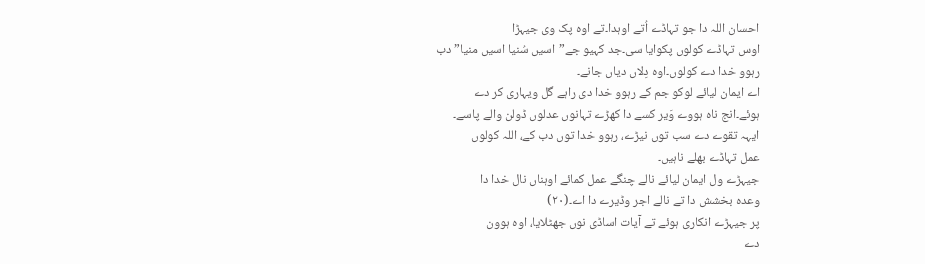احسان اللہ دا جو تہاڈے اُتے اوہدا۔تے اوہ پک وی جیہڑا
اوس تہاڈے کولوں پکوایا سی۔جد کہیو جے”اسیں سُنیا اسیں منیا”دب
رہوو خدا دے کولوں۔اوہ دِلاں دیاں جانے۔
اے ایمان لیائے لوکو جم کے رہوو خدا دی راہے گل ویہاری کر دے
ہوئے۔انج ناہ ہووے وَیر کسے دا کھڑے تہانوں عدلوں ڈولن والے پاسے۔
ایہہ تقوے دے سب توں نیڑے، رہوو خدا توں دب کے، اللہ کولوں
عمل تہاڈے بھلے ناہیں۔
جیہڑے ول ایمان لیائے نالے چنگے عمل کمائے اوہناں نال خدا دا
وعدہ بخشش دا تے نالے اجر وڈیرے دا اے۔(٢٠)
پر جیہڑے انکاری ہوئے تے آیات اساڈی نوں جھٹلایا، اوہ ہوون
دے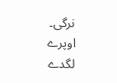نرگی۔
اوپرے لگدے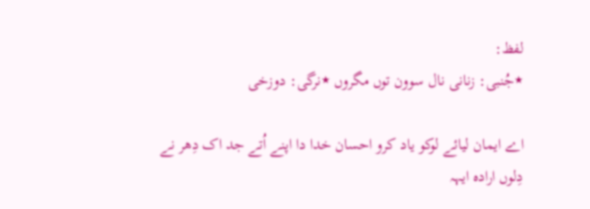لفظ:
٭جُنبی: زنانی نال سوون توں مگروں ٭نرگی: دوزخی

اے ایمان لیائے لوکو یاد کرو احسان خدا دا اپنے اُتے جد اک دِھر نے
دِلوں ارادہ ایہہ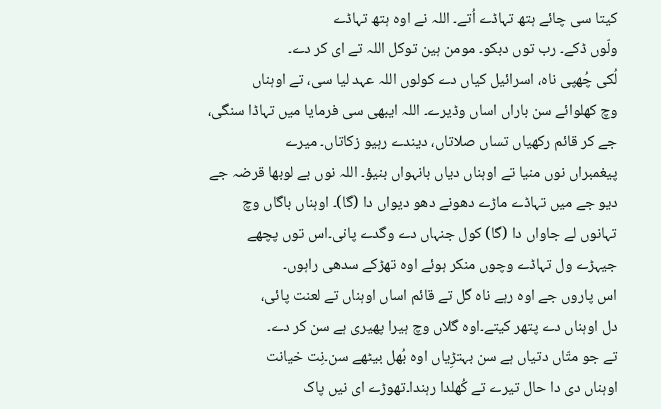کیتا سی چائے ہتھ تہاڈے اُتے۔ اللہ نے اوہ ہتھ تہاڈے
ولّوں ڈکے۔ رب توں دبکو۔ مومن ہین توکل اللہ تے ای کر دے۔
لُکی چُھپی ناہ، اسرائیل کیاں دے کولوں اللہ عہد لیا سی، تے اوہناں
وچ کھلوائے سن باراں اساں وڈیرے۔ اللہ ایبھی سی فرمایا میں تہاڈا سنگی،
جے کر قائم رکھیاں تساں صلاتاں، دیندے رہیو زکاتاں۔ میرے
پیغمبراں نوں منیا تے اوہناں دیاں بانہواں بنیؤ۔ اللہ نوں بے لوبھا قرضہ جے
دیو جے میں تہاڈے ماڑے دھونے دھو دیواں دا (گا)۔ اوہناں باگاں وچ
تہانوں لے جاواں دا (گا) کول جنہاں دے وگدے پانی۔اس توں پچھے
جیہڑے ول تہاڈے وچوں منکر ہوئے اوہ تھڑکے سدھی راہوں۔
اس پاروں جے اوہ رہے ناہ گل تے قائم اساں اوہناں تے لعنت پائی،
دل اوہناں دے پتھر کیتے۔اوہ گلاں وچ ہیرا پھیری ہے سن کر دے۔
تے جو متّاں دتیاں ہے سن بہتڑِیاں اوہ بُھل بیٹھے سن۔نِت خیانت
اوہناں دی دا حال تیرے تے کُھلدا رہندا۔تھوڑے ای نیں پاک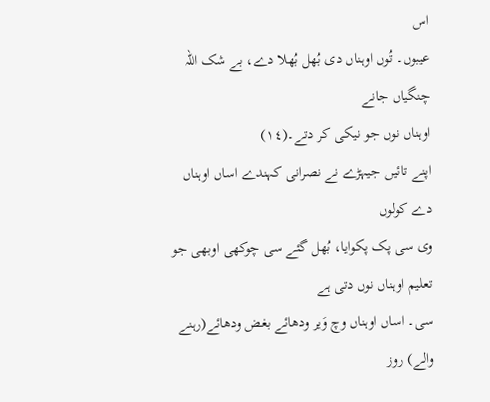اس
عیبوں۔ تُوں اوہناں دی بُھل بُھلا دے، بے شک اللہ چنگیاں جانے
اوہناں نوں جو نیکی کر دتے۔(١٤)
اپنے تائیں جیہڑے نے نصرانی کہندے اساں اوہناں دے کولوں
وی سی پک پکوایا، بُھل گئے سی چوکھی اوبھی جو تعلیم اوہناں نوں دتی ہے
سی۔ اساں اوہناں وچ وَیر ودھائے بغض ودھائے(رہنے والے) روز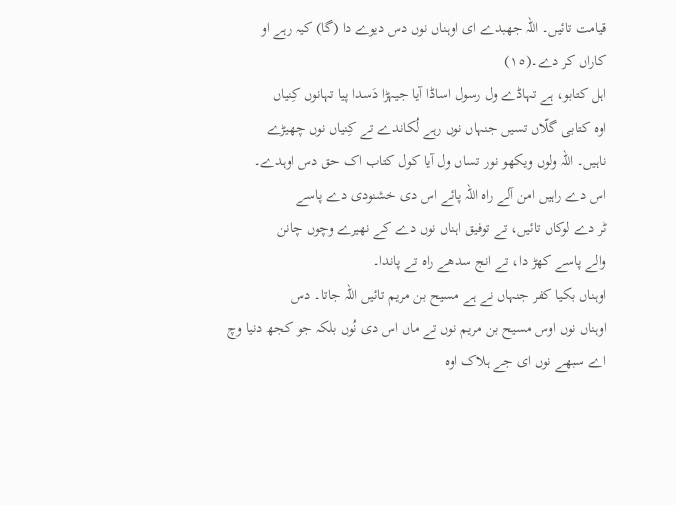قیامت تائیں۔ اللہ جھبدے ای اوہناں نوں دس دیوے دا (گا) کیہ رہے او
کاراں کر دے۔(١٥)
اہل کتابو، ہے تہاڈے ول رسول اساڈا آیا جیہڑا دَسدا پیا تہانوں کِنیاں
اوہ کتابی گلّاں تسیں جنہاں نوں رہے لُکاندے تے کِنیاں نوں چھیڑے
ناہیں۔ اللہ ولوں ویکھو نور تساں ول آیا کول کتاب اک حق دس اوہدے۔
اس دے راہیں امن آلے راہ اللہ پائے اس دی خشنودی دے پاسے
ٹر دے لوکاں تائیں، تے توفیق اہناں نوں دے کے نھیرے وچوں چانن
والے پاسے کھڑ دا، تے انج سدھے راہ تے پاندا۔
اوہناں بکیا کفر جنہاں نے ہے مسیح بن مریم تائیں اللہ جاتا۔ دس
اوہناں نوں اوس مسیح بن مریم نوں تے ماں اس دی نُوں بلکہ جو کجھ دنیا وچ
اے سبھے نوں ای جے ہلاک اوہ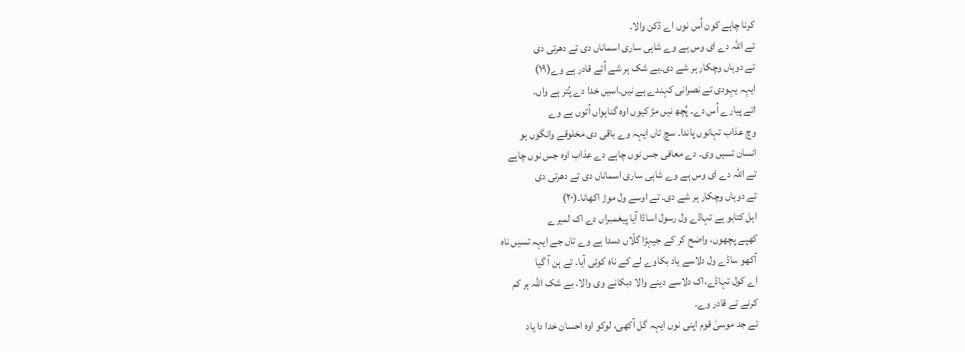کرنا چاہے کون اُس نوں اے ڈکن والا۔
تے اللہ دے ای وس ہے وے شاہی ساری اسماناں دی تے دھرتی دی
تے دوہاں وچکار ہر شے دی۔بے شک ہر شے اُتے قادر ہے وے(١٩)
ایہہ یہودی تے نصرانی کہندے ہے نیں۔اسیں خدا دے پُتر ہے واں۔
اتے پیارے اُس دے۔ پُچھ نیں مڑ کیوں اوہ گناہواں اُتوں ہے وے
وچ عذاب تہانوں پاندا۔ سچ تاں ایہہ وے باقی دی مخلوقے وانگوں ہو
انسان تسیں وی۔ دے معافی جس نوں چاہے دے عذاب اوہ جس نوں چاہے
تے اللہ دے ای وس ہے وے شاہی ساری اسماناں دی تے دھرتی دی
تے دوہاں وچکار ہر شے دی۔ تے اوسے ول موڑ اکھانا۔(٢٠)
اہل کتابو ہے تہاڈے ول رسول اساڈا آیا پیغمبراں دے اک لمیرے
کھپے پچھوں، واضح کر کے جیہڑا گلّاں دسدا ہے وے تاں جے ایہہ تسیں ناہ
آکھو ساڈے ول دلاسے یاد بکاوے لے کے ناہ کوئی آیا۔ تے ہن آ گیا
اے کول تہاڈے،اک دلاسے دینے والا دبکانے وی والا۔ بے شک اللہ ہر کم
کرنے تے قادر وے۔
تے جد موسیٰ قوم اپنی نوں ایہہ گل آکھی، لوکو اوہ احسان خدا دا یاد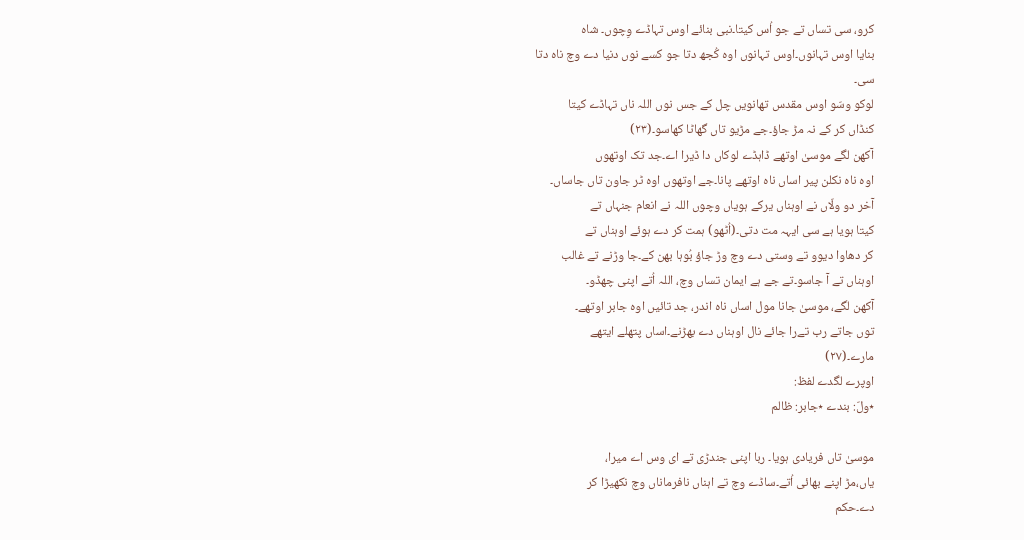کرو، سی تساں تے جو اُس کیتا۔نبی بنائے اوس تہاڈے وِچوں۔ شاہ
بنایا اوس تہانوں۔اوس تہانوں اوہ کُجھ دتا جو کسے نوں دنیا دے وچ ناہ دتا
سی۔
لوکو وسّو اوس مقدس تھانویں چل کے جس نوں اللہ ناں تہاڈے کیتا
کنڈاں کر کے نہ مڑ جاؤ۔جے مڑیو تاں گھاٹا کھاسو۔(٢٣)
آکھن لگے موسیٰ اوتھے ڈاہڈے لوکاں دا ڈیرا اے۔جد تک اوتھوں
اوہ ناہ نکلن پیر اساں ناہ اوتھے پانا۔جے اوتھوں اوہ ٹر جاون تاں جاساں۔
آخر دو ولّاں نے اوہناں یرکے ہویاں وچوں اللہ نے انعام جنہاں تے
کیتا ہویا ہے سی ایہہ مت دتی۔(اُٹھو) ہمت کر دے ہوئے اوہناں تے
کر دھاوا دیوو تے وستی دے وچ وڑ جاؤ بُوہا بھن کے۔جا وڑنے تے غالب
اوہناں تے آ جاسو۔تے جے ہے ایمان تساں وچ، اللہ اُتے اپنی چھڈو۔
آکھن لگے، موسیٰ جانا مول اساں ناہ اندر، جد تائیں اوہ جابر اوتھے۔
توں جاتے رب تےرا جائے نال اوہناں دے بھڑنے۔اساں پتھلے ایتھے
مارے۔(٢٧)
اوپرے لگدے لفظ:
٭ولّ: بندے ٭جابر: ظالم

موسیٰ تاں فریادی ہویا۔ ربا اپنی جندڑی تے ای وس اے میرا،
یاں،مڑ اپنے بھائی اُتے۔ساڈے وچ تے اہناں نافرماناں وچ نکھیڑا کر
دے۔حکم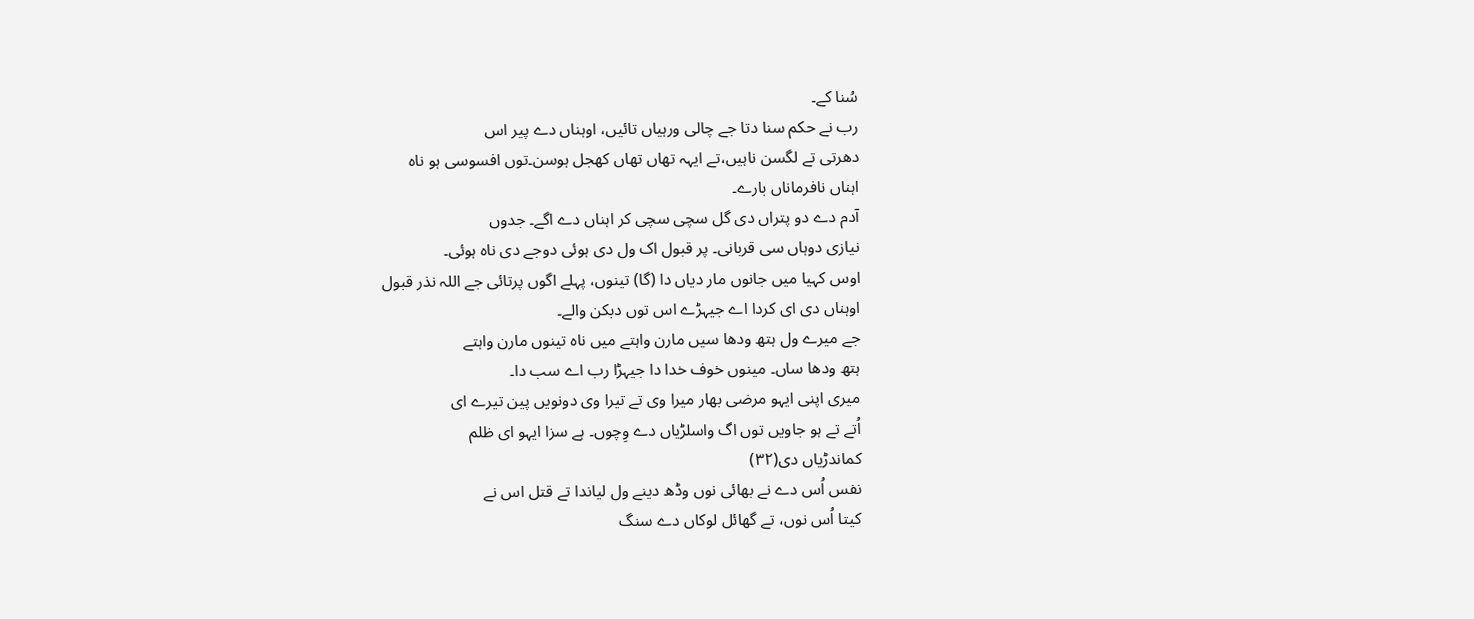سُنا کے۔
رب نے حکم سنا دتا جے چالی ورہیاں تائیں، اوہناں دے پیر اس
دھرتی تے لگسن ناہیں،تے ایہہ تھاں تھاں کھجل ہوسن۔توں افسوسی ہو ناہ
اہناں نافرماناں بارے۔
آدم دے دو پتراں دی گل سچی سچی کر اہناں دے اگے۔ جدوں
نیازی دوہاں سی قربانی۔ پر قبول اک ول دی ہوئی دوجے دی ناہ ہوئی۔
اوس کہیا میں جانوں مار دیاں دا (گا) تینوں، پہلے اگوں پرتائی جے اللہ نذر قبول
اوہناں دی ای کردا اے جیہڑے اس توں دبکن والے۔
جے میرے ول ہتھ ودھا سیں مارن واہتے میں ناہ تینوں مارن واہتے
ہتھ ودھا ساں۔ مینوں خوف خدا دا جیہڑا رب اے سب دا۔
میری اپنی ایہو مرضی بھار میرا وی تے تیرا وی دونویں پین تیرے ای
اُتے تے ہو جاویں توں اگ واسلڑیاں دے وِچوں۔ ہے سزا ایہو ای ظلم
کماندڑیاں دی(٣٢)
نفس اُس دے نے بھائی نوں وڈھ دینے ول لیاندا تے قتل اس نے
کیتا اُس نوں، تے گھائل لوکاں دے سنگ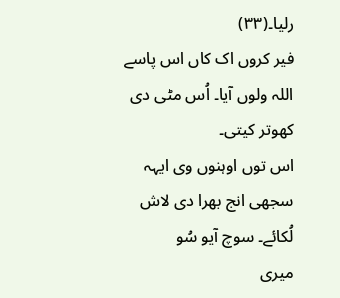رلیا۔(٣٣)
فیر کروں اک کاں اس پاسے اللہ ولوں آیا۔ اُس مٹی دی کھوتر کیتی۔
اس توں اوہنوں وی ایہہ سجھی انج بھرا دی لاش لُکائے۔ سوچ آیو سُو
میری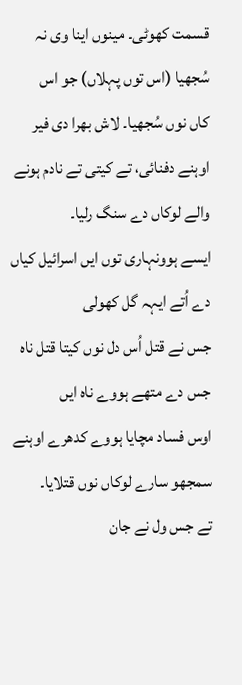قسمت کھوٹی۔ مینوں اینا وی نہ سُجھیا (اس توں پہلاں) جو اس
کاں نوں سُجھیا۔ لاش بھرا دی فیر اوہنے دفنائی، تے کیتی تے نادم ہونے
والے لوکاں دے سنگ رلیا۔
ایسے ہوونہاری توں ایں اسرائیل کیاں دے اُتے ایہہ گل کھولی
جس نے قتل اُس دل نوں کیتا قتل ناہ جس دے متھے ہووے ناہ ایں
اوس فساد مچایا ہووے کدھرے اوہنے سمجھو سارے لوکاں نوں قتلایا۔
تے جس ول نے جان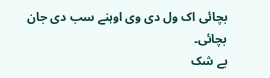بچائی اک ول دی وی اوہنے سب دی جان بچائی۔
بے شک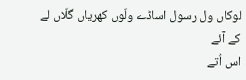لوکاں ول رسول اساڈے ولّوں کھریاں گلّاں لے کے آئے
اس اُتے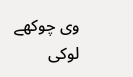وی چوکھے لوکی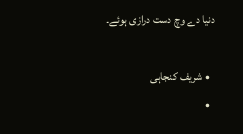دنیا دے وچ دست درازی ہوئے۔

  • شریف کنجاہی
  •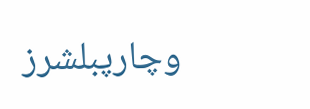وچارپبلشرز